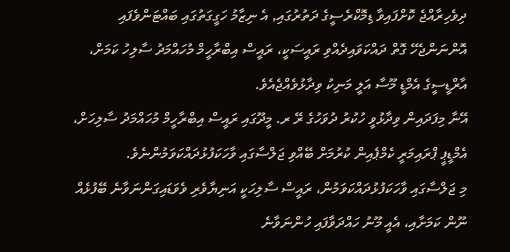ދިވެހިރާއްޖެ ކޮށްފައިވާ ޑިމޮކްރެސީގެ ދަތުރުގައި, އެ ނިޒާމު ހަގީގަތުގައި ބައްޓަންވެފައި އޮންނަންޖެހޭ ގޮތް ދައްކަވައިދެއްވި ރައީސަކީ، ރައީސް އިބްރާހީމް މުހައްމަދު ސާލިހު ކަމަށް، އާރްޑީސީގެ އެމްޑީ މޫސާ އަލީ މަނިކު ވިދާޅުވެއްޖެއެވެ.
އޭނާ މިފަދައިން ވިދާޅުވީ ހުކުރު ދުވަހުގެ ރޭ ރ. މީދޫގައި ރައީސް އިބްރާހީމް މުހައްމަދު ސާލިހަށް، އެމްޑީޕީ ޕްރައިމަރީ ކެމްޕެއިން ކުރުމަށް ބޭއްވި ޖަލްސާގައި ވާހަކަފުޅުދައްކަވަމުންނެވެ.
މި ޖަލްސާގައި ވާހަކަފުޅުދައްކަވަމުން، ރައީސް ސާލިހަކީ އަނިޔާވެރި ވެވަޑައިގަންނަވާނެ ބޭފުޅެއް ނޫން ކަމަށާއި، އެއީ މޫނު ހައްދަވާފައި ހުންނަވާނެ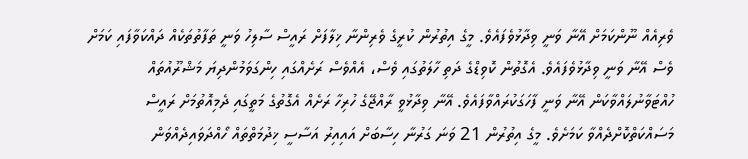ވެރިއެއް ނޫންކަމަށް އޭނާ ވަނީ ވިދާޅުވެފައެވެ. މީގެ އިތުރުން ކުރީގެ ވެރިންނާ ޚިލާފަށް ރައީސް ސާލިހު ވަނީ ތަފާތުތަކެއް ދައްކަވާފައި ކަމަށް ވެސް އޭނާ ވަނީ ވިދާޅުވެފައެވެ. އެގޮތުން ކޮވިޑްގެ ދަތި ހާލަތުގައި ވެސް، އެއްވެސް ރަށެއްގައި ހިންގަވަމުންދިޔަ މަޝްރޫއުތައް ހުއްޓަވާނުލައްވާކަން އޭނާ ވަނީ ފާހަގަކުރައްވާފައެވެ. އޭނާ ވިދާޅުވީ ރާއްޖޭގެ ހުރިހާ ރަށެއް އެގޮތުގެ މަތީގައި ދެމިއޮތުމަށް ރައީސް މަސައްކަތްކޮށްދެއްވާ ކަމަށެވެ. މީގެ އިތުރުން 21 ވަނަ ގަރުނާ ހިސާބަށް އައިއިރު އަސާސީ ޚިދުމަތްތައް ހޯއްދަވައިދެއްވަން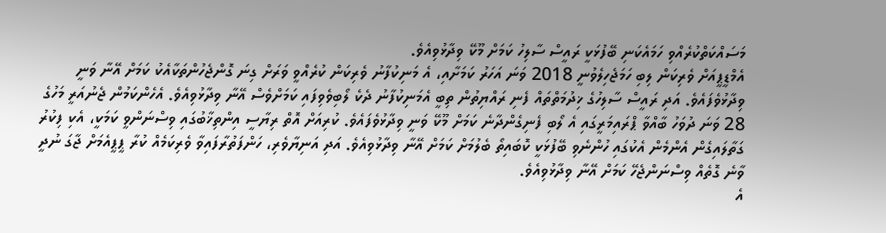މަސައްކަތްކުރެއްވި ހަމައެކަނި ބޭފުޅަކީ ރައީސް ސާލިހު ކަމަށް މޫކޭ ވިދާޅުވިއެވެ.
އެމްޑީޕީއަށް ވެރިކަން ލިބި ހަމަޖެހިލެވުނީ 2018 ވަނަ އަހަރު ކަމަށާއި، އެ މަނިކުފާނު ވެރިކަން ކުރެއްވީ ވަރަށް ގިނަ ގޮންޖެހުންތަކާއެކު ކަމަށް އޭނާ ވަނީ ވިދާޅުވެފައެވެ. އަދި ރައީސް ސާލިހުގެ ޚިދުމަތްތައް ފެނި ރައްޔިތުން ތިބީ އެމަނިކުފާނު ދެކެ ލޯބިވެވިފައި ކަމަށްވެސް އޭނާ ވިދާޅުވިއެވެ. އެހެންކަމުން ޖެނުއަރީ މަހުގެ 28 ވަނަ ދުވަހު ބާއްވާ ޕްރައިމަރީގައި އެ ލޯބި ފެނިގެންދާނެ ކަމަށް މޫކޭ ވަނީ ވިދާޅުވެފައެވެ. ކުރިއަށް އޮތް ރިޔާސީ އިންތިޚާބުގައި ވިސްނަންވީ ކަމަކީ، އެކި ފިކުރު ގަތާލައިގެން އެންމެން އެކުގައި ހުންނެވި ބޭފުޅަކީ ކޮބައިތޯ ބެލުމަށް ކަމަށް އޭނާ ވިދާޅުވިއެވެ. އަދި އަނިޔާވެރި، ހަންފަތުރާފައިވާ ވެރިކަމެއް ކުރާ ޕީޕީއެމަށް ޖާގަ ނުދީ ވާނެ ގޮތެއް ވިސްނަންޖެހޭ ކަމަށް އޭނާ ވިދާޅުވިއެވެ.
އެ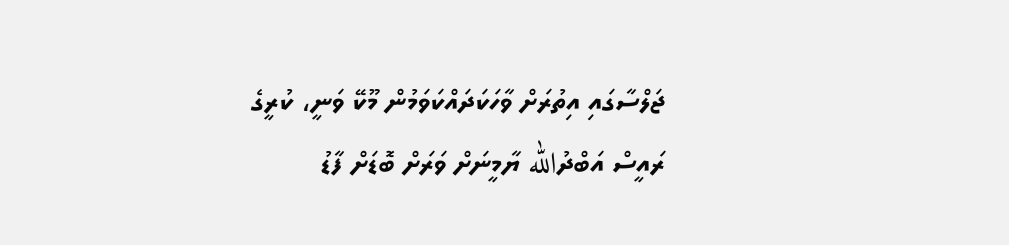ޖަލްސާގައި އިތުރަށް ވާހަކަދައްކަވަމުން މޫކޭ ވަނީ، ކުރީގެ ރައީސް އަބްދުالله ޔާމީނަށް ވަރަށް ބޮޑަށް ފާޑު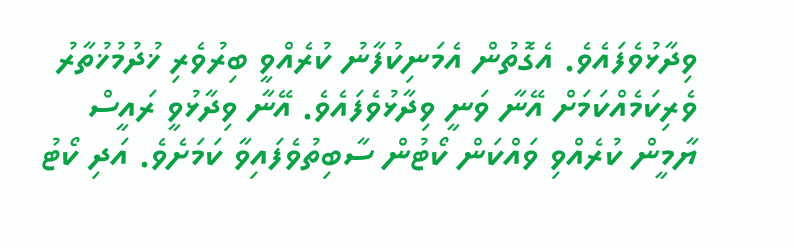ވިދާޅުވެފައެވެ. އެގޮތުން އެމަނިކުފާނު ކުރެއްވީ ބިރުވެރި ޚުދުމުޚުތާރު ވެރިކަމެއްކަމަށް އޭނާ ވަނީ ވިދާޅުވެފައެވެ. އޭނާ ވިދާޅުވީ ރައީސް ޔާމީން ކުރެއްވި ވައްކަން ކޯޓުން ސާބިތުވެފައިވާ ކަމަށެވެ. އަދި ކޯޓު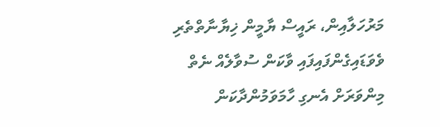މަރުހަލާއިން، ރައީސް ޔާމީން ޚިޔާނާތްތެރި ވެވަޑައިގެންފައިފައި ވާކަން ސުވާލެއް ނެތް މިންވަރަށް އެނގި ހާމަވަމުންދާކަން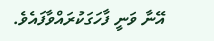އޭނާ ވަނީ ފާހަގަކުރައްވާފައެވެ.